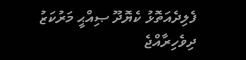ފެލިދެއަތޮޅު ކެޔޮދޫ ޞިއްޙީ މަރުކަޒު
ދިވެހިރާއްޖެ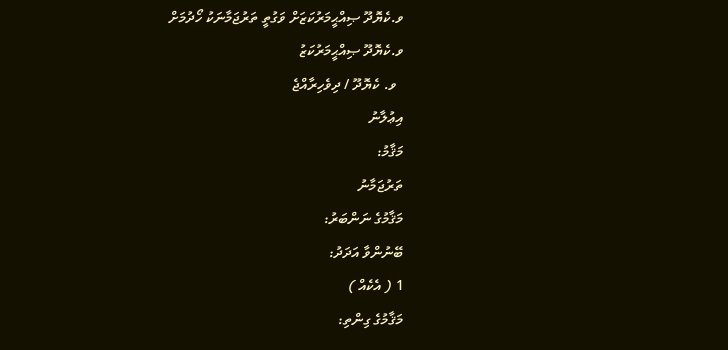ވ.ކެޔޮދޫ ޞިއްޙީމަރުކަޒަށް ވަގުތީ ތަރުޖަމާނަކު ހޯދުމަށް
ވ.ކެޔޮދޫ ޞިއްޙީމަރުކަޒު
  ވ. ކެޔޮދޫ / ދިވެހިރާއްޖެ
އިޢުލާނު
މަޤާމު:
ތަރުޖަމާނު
މަޤާމުގެ ނަންބަރު:
ބޭނުންވާ އަދަދު:
1 ( އެކެއް )
މަޤާމުގެ ގިންތި: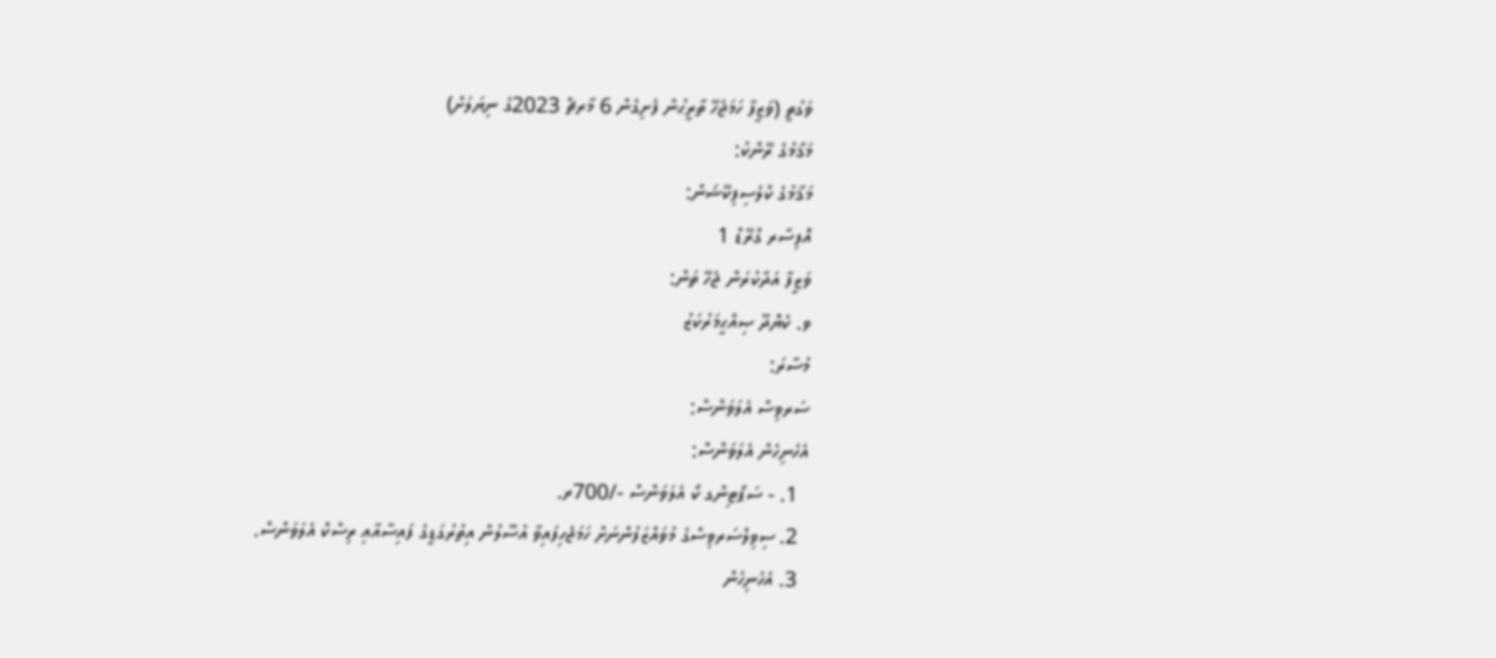ވަގުތީ (ވަޒީފާ ހަމަޖެހޭ ތާރީޙުން ފެށިގެން 6 މާރޗް 2023ގެ ނިޔަލަށް)
މަޤާމުގެ ރޭންކު:
މަޤާމުގެ ކްލެސިފިކޭޝަން:
އޮފިސާރ ގްރޭޑް 1
ވަޒީފާ އަދާކުރަން ޖެހޭ ތަން:
ވ. ކެޔޮދޫ ޞިއްޙީމަރުކަޒު
މުސާރަ:
ސަރވިސް އެލަވަންސް:
އެހެނިހެން އެލަވަންސް:
  1. - ސަޕޯޓިންގ ކޯ އެލަވަންސް -/700ރ.
  2. ސިވިލްސަރވިސްގެ މުވައްޒަފުންނަށް ހަމަޖެހިފައިވާ އުސޫލުން އިތުރުގަޑީގެ ފައިސާއާއި ރިސްކް އެލަވަންސް.
  3. އެހެނިހެން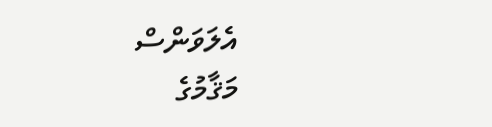އެލަވަންސް
މަޤާމުގެ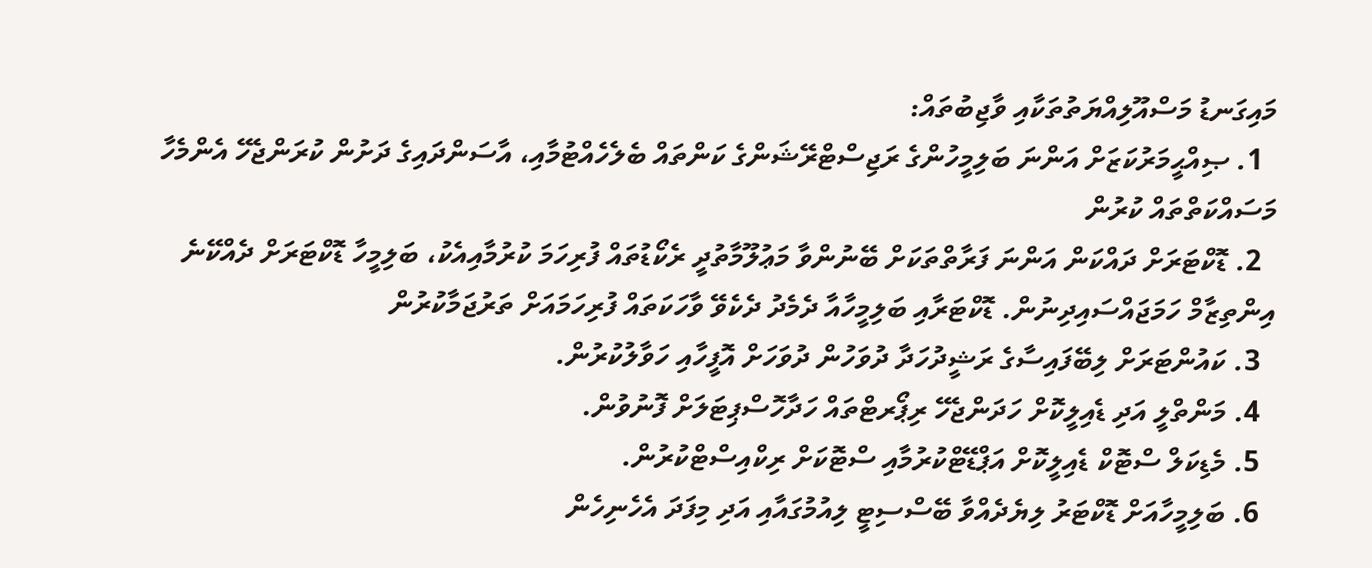މައިގަނޑު މަސްއޫލިއްޔަތުތަކާއި ވާޖިބުތައް:
  1. ޞިއްޙީމަރުކަޒަށް އަންނަ ބަލިމީހުންގެ ރަޖިސްޓްރޭޝަންގެ ކަންތައް ބެލެހެއްޓުމާއި، އާސަންދައިގެ ދަށުން ކުރަންޖެހޭ އެންމެހާ މަސައްކަތްތައް ކުރުން
  2. ޑޮކްޓަރަށް ދައްކަން އަންނަ ފަރާތްތަކަށް ބޭނުންވާ މަޢުލޫމާތުދީ ރެކޯޑުތައް ފުރިހަމަ ކުރުމާއިއެކު، ބަލިމީހާ ޑޮކްޓަރަށް ދެއްކޭނެ އިންތިޒާމް ހަމަޖައްސައިދިނުން. ޑޮކްޓަރާއި ބަލިމީހާއާ ދެމެދު ދެކެވޭ ވާހަކަތައް ފުރިހަމައަށް ތަރުޖަމާކުރުން
  3. ކައުންޓަރަށް ލިބޭފައިސާގެ ރަޝީދުހަދާ ދުވަހުން ދުވަހަށް އޮފީހާއި ހަވާލުކުރުން.
  4. މަންތްލީ އަދި ޑެއިލީކޮށް ހަދަންޖެހޭ ރިޕޯރޓްތައް ހަދާހޮސްޕިޓަލަށް ފޮނުވުން.
  5. މެޑިކަލް ސްޓޮކް ޑެއިލީކޮށް އަޕްޑޭޓްކުރުމާއި ސްޓޮކަށް ރިކްއިސްޓްކުރުން.
  6. ބަލިމީހާއަށް ޑޮކްޓަރު ލިޔެދެއްވާ ބޭސްސިޓީ ލިއުމުގައާއި އަދި މިފަދަ އެހެނިހެން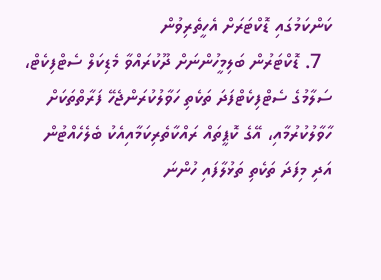ކަންކަމުގައި ޑޮކްޓަރަށް އެހީތެރިވުން
  7. ޑޮކްޓަރުން ބަލިމީހުންނަށް ދޫކުރައްވާ މެޑިކަލް ސެޓްފިކެޓް، ސަލާމުގެ ސެޓްފިކެޓްފަދަ ތަކެތި ހަވާލުކުރަންޖެހޭ ފަރާތްތަކަށް ހާވާލުކުރުމާއި، އޭގެ ކޮޕީތައް ރައްކާތެރިކަމާއިއެކު ބެލެހެއްޓުން އަދި މިފަދަ ތަކެތި ތަޅުލާފައި ހުންނަ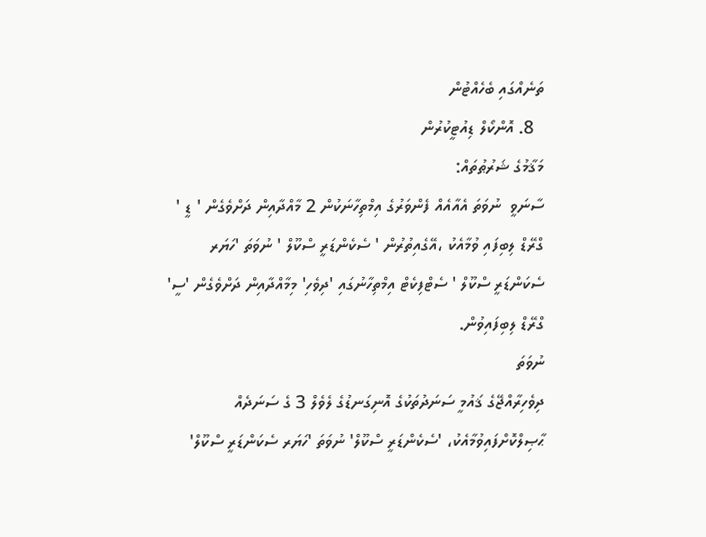ތަނެއްގައި ބެހެއްޓުން
  8. އޮންކޯލް ޑިއުޓީކުރުން
މަޤާމުގެ ޝަރުޠުތައް:
ސާނަވީ  ނުވަތަ އެއާއެއް ފެންވަރުގެ އިމްތިހާނަކުން 2 މާއްދާއިން ދަށްވެގެން ' ޑީ ' ގްރޭޑް ލިބިފައި ވުމާއެކު ،އޭގެއިތުރުން ' ސެކެންޑަރީ ސްކޫލް ' ނުވަތަ 'ހަޔަރ ސެކަންޑަރީ ސްކޫލް ' ސެޓްފިކެޓް އިމްތިހާނުގައި 'ދިވެހި' މިމާއްދާއިން ދަށްވެގެން 'ސީ' ގްރޭޑް ލިބިފައިވުން.
ނުވަތަ
ދިވެހިރާއްޖޭގެ ޤައުމީ ސަނަދުތަކުގެ އޮނިގަނޑުގެ ލެވެލް 3 ގެ ސަނަދެއް ޙާޞިލްކޮށްފައިވުމާއެކު، 'ސެކެންޑަރީ ސްކޫލް' ނުވަތަ 'ހަޔަރ ސެކަންޑަރީ ސްކޫލް'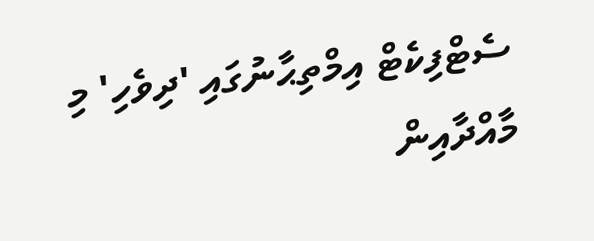ސެޓްފިކެޓް އިމްތިޙާނުގައި 'ދިވެހި' މި މާއްދާއިން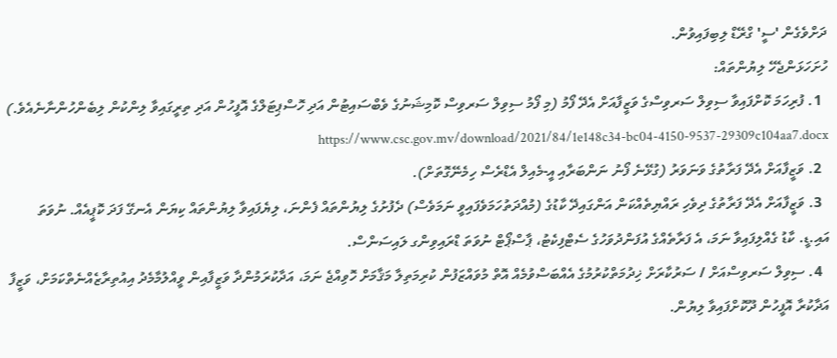ދަށްވެގެން 'ސީ' ގްރޭޑް ލިބިފައިވުން.
ހުށަހަޅަންޖެހޭ ލިޔުންތައް:
  1. ފުރިހަމަ ކޮށްފައިވާ ސިވިލް ސަރވިސްގެ ވަޒީފާއަށް އެދޭ ފޯމު (މި ފޯމު ސިވިލް ސަރވިސް ކޮމިޝަނުގެ ވެބްސައިޓުން އަދި ހޮސްޕިޓަލްގެ އޮފީހުން އަދި ތިރީގައިވާ ލިންކުން ލިބެންހުންނާނެއެވެ.) https://www.csc.gov.mv/download/2021/84/1e148c34-bc04-4150-9537-29309c104aa7.docx
  2. ވަޒީފާއަށް އެދޭ ފަރާތުގެ ވަނަވަރު (ގުޅޭނެ ފޯނު ނަންބަރާއި އީ-މެއިލް އެޑްރެސް ހިމެނޭގޮތަށް).
  3. ވަޒީފާއަށް އެދޭ ފަރާތުގެ ދިވެހި ރައްޔިތެއްކަން އަންގައިދޭ ކާޑުގެ (މުއްދަތުހަމަވެފައިވީ ނަމަވެސް) ދެފުށުގެ ލިޔުންތައް ފެންނަ، ލިޔެފައިވާ ލިޔުންތައް ކިޔަން އެނގޭ ފަދަ ކޮޕީއެއް. ނުވަތަ އައި.ޑީ. ކާޑު ގެއްލިފައިވާ ނަމަ، އެ ފަރާތެއްގެ އުފަންދުވަހުގެ ސެޓްފިކެޓު، ޕާސްޕޯޓް ނުވަތަ ޑްރައިވިންގ ލައިސަންސް.
  4. ސިވިލް ސަރވިސްއަށް / ސަރުކާރަށް ޚިދުމަތްކުރުމުގެ އެއްބަސްވުމެއް އޮތް މުވައްޒަފުން ކުރިމަތިލާ މަޤާމަށް ހޮވިއްޖެ ނަމަ، އަދާކުރަމުންދާ ވަޒީފާއިން ވީއްލުމާމެދު އިއުތިރާޒެއްނެތްކަމަށް، ވަޒީފާ އަދާކުރާ އޮފީހުން ދޫކޮށްފައިވާ ލިޔުން.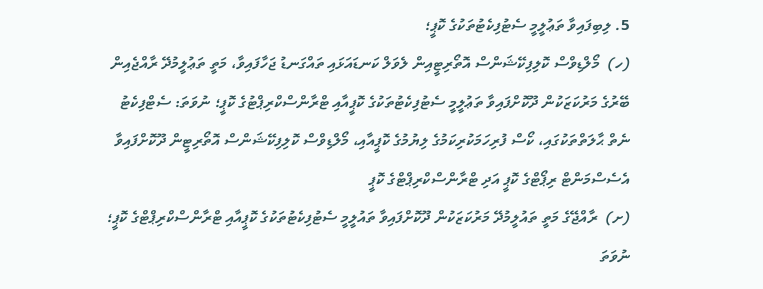5. ލިބިފައިވާ ތަޢުލީމީ ސެޓުފިކެޓުތަކުގެ ކޮޕީ؛
(ހ)  މޯލްޑިވްސް ކޮލިފިކޭޝަންސް އޮތޯރިޓީއިން ލެވަލް ކަނޑައަޅައި ތައްގަނޑު ޖަހާފައިވާ، މަތީ ތަޢުލީމުދޭ ރާއްޖެއިން ބޭރުގެ މަރުކަޒަކުން ދޫކޮށްފައިވާ ތަޢުލީމީ ސެޓުފިކެޓުތަކުގެ ކޮޕީއާއި ޓްރާންސްކްރިޕްޓުގެ ކޮޕީ؛ ނުވަތަ: ސެޓްފިކެޓު ނެތް ޙާލަތްތަކުގައި، ކޯސް ފުރިހަމަކުރިކަމުގެ ލިޔުމުގެ ކޮޕީއާއި، މޯލްޑިވްސް ކޮލިފިކޭޝަންސް އޮތޯރިޓީން ދޫކޮށްފައިވާ އެސެސްމަންޓް ރިޕޯޓްގެ ކޮޕީ އަދި ޓްރާންސްކްރިޕްޓްގެ ކޮޕީ
(ށ)  ރާއްޖޭގެ މަތީ ތައުލީމުދޭ މަރުކަޒަކުން ދޫކޮށްފައިވާ ތައުލީމީ ސެޓުފިކެޓުތަކުގެ ކޮޕީއާއި ޓްރާންސްކްރިޕްޓްގެ ކޮޕީ؛ ނުވަތަ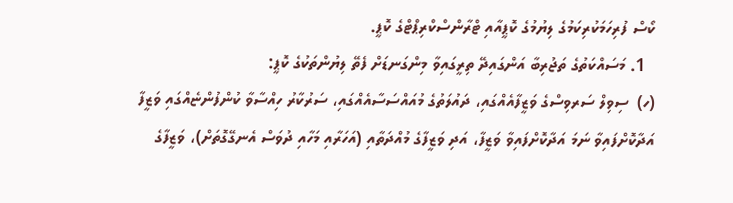ކޯސް ފުރިހަމަކުރިކަމުގެ ލިޔުމުގެ ކޮޕީއާއި ޓްރާންސްކްރިޕްޓްގެ ކޮޕީ.
  1. މަސައްކަތުގެ ތަޖުރިބާ އަންގައިދޭ ތިރީގައިވާ މިންގަނޑަށް ފެތޭ ލިޔުންތަކުގެ ކޮޕީ:
(ހ)  ސިވިލް ސަރވިސްގެ ވަޒީފާއެއްގައި، ދައުލަތުގެ މުއައްސަސާއެއްގައި، ސަރުކާރު ހިއްސާވާ ކުންފުންޏެއްގައި ވަޒީފާ އަދާކޮށްފައިވާ ނަމަ އަދާކޮށްފައިވާ ވަޒީފާ، އަދި ވަޒީފާގެ މުއްދަތާއި (އަހަރާއި މަހާއި ދުވަސް އެނގޭގޮތަށް)، ވަޒީފާގެ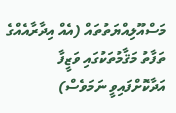މަސްއޫލިއްޔަތުތައް (އެއް އިދާރާއެއްގެ ތަފާތު މަޤާމުތަކުގައި ވަޒީފާ އަދާކޮށްފައިވީ ނަމަވެސް)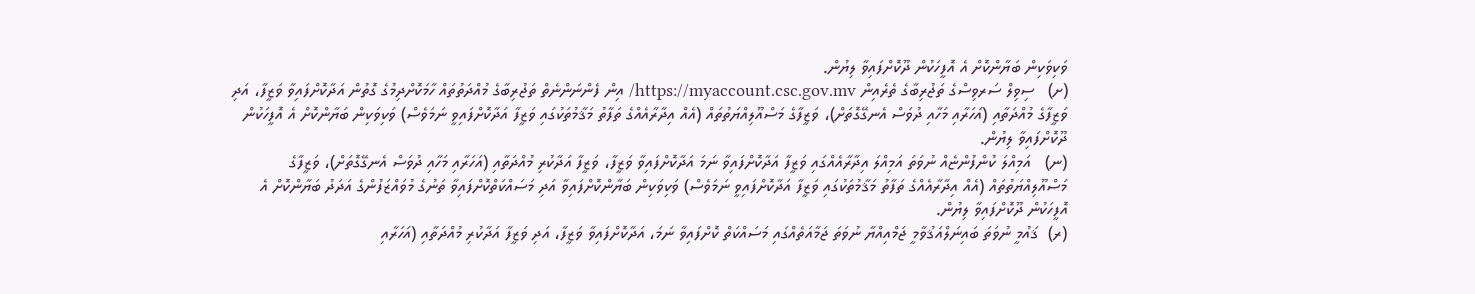ވަކިވަކިން ބަޔާންކޮށް އެ އޮފީހަކުން ދޫކޮށްފައިވާ ލިޔުން.
(ށ)   ސިވިލް ސަރވިސްގެ ތަޖުރިބާގެ ތެރެއިން https://myaccount.csc.gov.mv/ އިން ފެންނަންނެތް ތަޖުރިބާގެ މުއްދަތުތައް ހާމަކޮށްދިމުގެ ގޮތުން އަދާކޮށްފައިވާ ވަޒީފާ، އަދި ވަޒީފާގެ މުއްދަތާއި (އަހަރާއި މަހާއި ދުވަސް އެނގޭގޮތަށް)، ވަޒީފާގެ މަސްއޫލިއްޔަތުތައް (އެއް އިދާރާއެއްގެ ތަފާތު މަޤާމުތަކުގައި ވަޒީފާ އަދާކޮށްފައިވީ ނަމަވެސް) ވަކިވަކިން ބަޔާންކޮށް އެ އޮފީހަކުން ދޫކޮށްފައިވާ ލިޔުން.
(ނ)   އަމިއްލަ ކުންފުންޏެއް ނުވަތަ އަމިއްލަ އިދާރާއެއްގައި ވަޒީފާ އަދާކޮށްފައިވާ ނަމަ އަދާކޮށްފައިވާ ވަޒީފާ، ވަޒީފާ އަދާކުރި މުއްދަތާއި (އަހަރާއި މަހާއި ދުވަސް އެނގޭގޮތަށް)، ވަޒީފާގެ މަސްއޫލިއްޔަތުތައް (އެއް އިދާރާއެއްގެ ތަފާތު މަޤާމުތަކުގައި ވަޒީފާ އަދާކޮށްފައިވީ ނަމަވެސް) ވަކިވަކިން ބަޔާންކޮށްފައިވާ އަދި މަސައްކަތްކޮށްފައިވާ ތަނުގެ މުވައްޒަފުންގެ އަދަދު ބަޔާންކޮށް އެ އޮފީހަކުން ދޫކޮށްފައިވާ ލިޔުން.
(ރ)  ޤައުމީ ނުވަތަ ބައިނަލްއަޤުވާމީ ޖަމްއިއްޔާ ނުވަތަ ޖަމާއަތެއްގައި މަސައްކަތް ކޮށްފައިވާ ނަމަ، އަދާކޮށްފައިވާ ވަޒީފާ، އަދި ވަޒީފާ އަދާކުރި މުއްދަތާއި (އަހަރާއި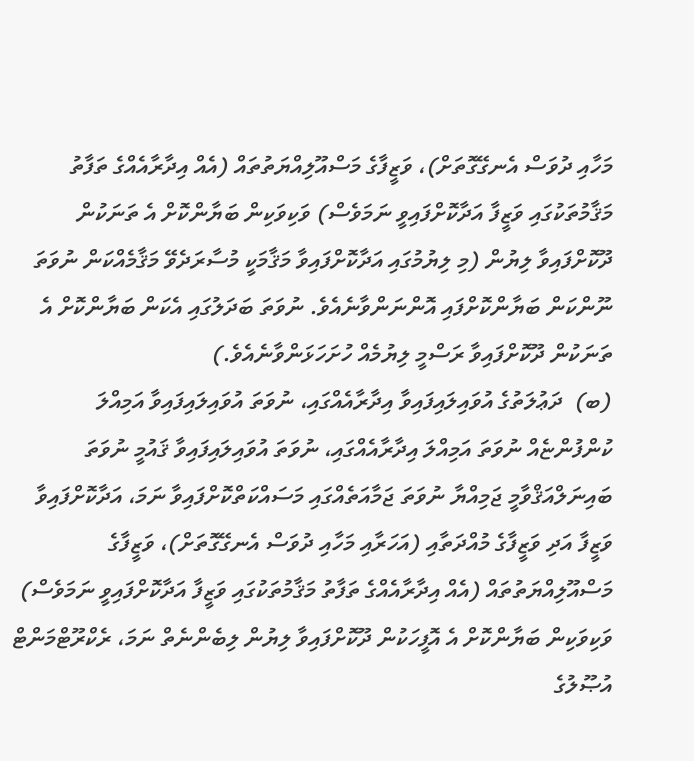މަހާއި ދުވަސް އެނގޭގޮތަށް)، ވަޒީފާގެ މަސްއޫލިއްޔަތުތައް (އެއް އިދާރާއެއްގެ ތަފާތު މަޤާމުތަކުގައި ވަޒީފާ އަދާކޮށްފައިވީ ނަމަވެސް) ވަކިވަކިން ބަޔާންކޮށް އެ ތަނަކުން ދޫކޮށްފައިވާ ލިޔުން (މި ލިޔުމުގައި އަދާކޮށްފައިވާ މަޤާމަކީ މުސާރަދެވޭ މަޤާމެއްކަން ނުވަތަ ނޫންކަން ބަޔާންކޮށްފައި އޮންނަންވާނެއެވެ. ނުވަތަ ބަދަލުގައި އެކަން ބަޔާންކޮށް އެ ތަނަކުން ދޫކޮށްފައިވާ ރަސްމީ ލިޔުމެއް ހުށަހަޅަންވާނެއެވެ.)
(ބ)  ދަޢުލަތުގެ އުވައިލައިފައިވާ އިދާރާއެއްގައި، ނުވަތަ އުވައިލައިފައިވާ އަމިއްލަ ކުންފުންޏެއް ނުވަތަ އަމިއްލަ އިދާރާއެއްގައި، ނުވަތަ އުވައިލައިފައިވާ ޤައުމީ ނުވަތަ ބައިނަލްއަޤްވާމީ ޖަމިއްޔާ ނުވަތަ ޖަމާއަތެއްގައި މަސައްކަތްކޮށްފައިވާ ނަމަ، އަދާކޮށްފައިވާ ވަޒީފާ އަދި ވަޒީފާގެ މުއްދަތާއި (އަހަރާއި މަހާއި ދުވަސް އެނގޭގޮތަށް)، ވަޒީފާގެ މަސްއޫލިއްޔަތުތައް (އެއް އިދާރާއެއްގެ ތަފާތު މަޤާމުތަކުގައި ވަޒީފާ އަދާކޮށްފައިވީ ނަމަވެސް) ވަކިވަކިން ބަޔާންކޮށް އެ އޮފީހަކުން ދޫކޮށްފައިވާ ލިޔުން ލިބެންނެތް ނަމަ، ރެކްރޫޓްމަންޓް އުޞޫލުގެ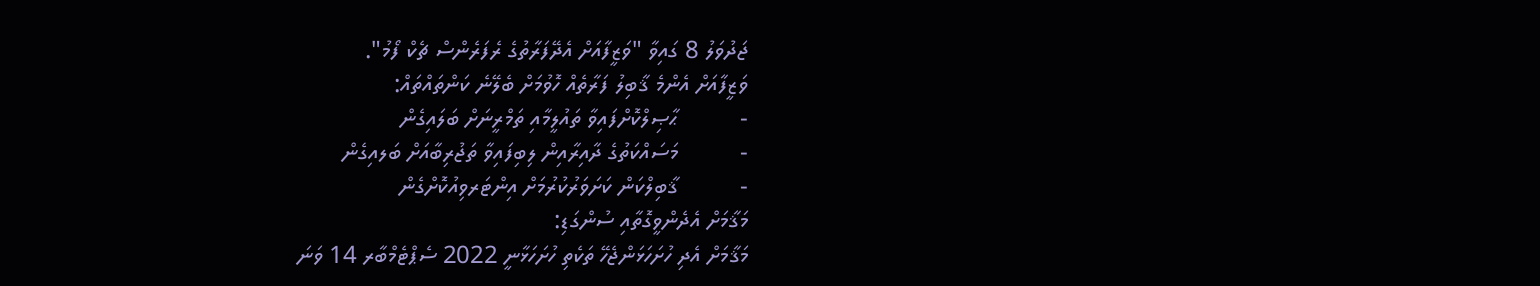ޖަދުވަލު 8 ގައިވާ "ވަޒީފާއަށް އެދޭފަރާތުގެ ރެފަރެންސް ޗެކް ފޯމު".
ވަޒީފާއަށް އެންމެ ޤާބިލު ފަރާތެއް ހޮވުމަށް ބެލޭނެ ކަންތައްތައް:
-          ޙާޞިލްކޮށްފައިވާ ތައުލީމާއި ތަމްރީނަށް ބަލައިގެން
-          މަސައްކަތުގެ ދާއިރާއިން ލިބިފައިވާ ތަޖުރިބާއަށް ބަލއިގެން
-          ޤާބިލްކަން ކަށަވަރުކުރުމަށް އިންޓަރވިއުކޮށްގެން
މަޤާމަށް އެދެންވީގޮތާއި ސުންގަޑި:
މަޤާމަށް އެދި ހުށަހަޅަންޖެހޭ ތަކެތި ހުށަހަޅާނީ 2022 ސެޕްޓެމްބާރ 14 ވަނަ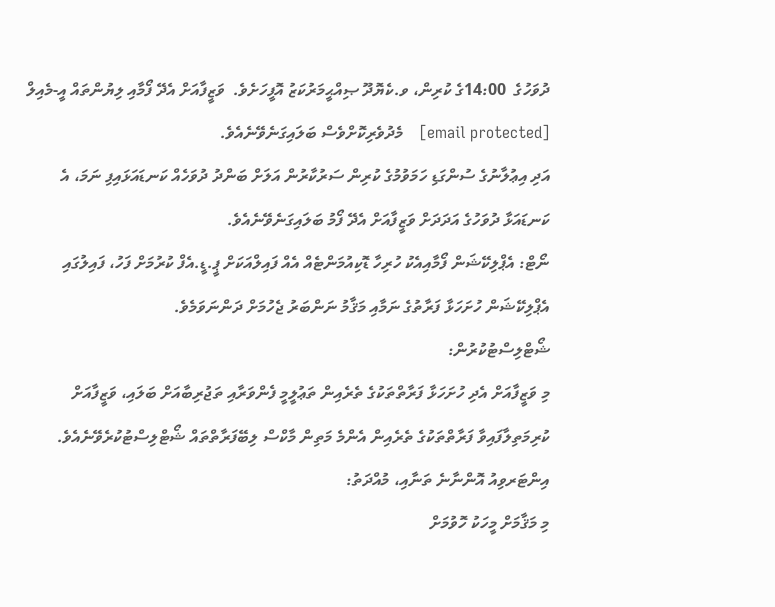ދުވަހުގެ  14:00ގެ ކުރިން، ވ.ކެޔޮދޫ ޞިއްޙީމަރުކަޒު އޮފީހަށެވެ.  ވަޒީފާއަށް އެދޭ ފޯމާއި ލިޔުންތައް އީ-މެއިލް   [email protected]   މެދުވެރިކޮށްވެސް ބަލައިގަނެވޭނެއެވެ.
އަދި އިޢުލާނުގެ ސުންގަޑި ހަމަވުމުގެ ކުރިން ސަރުކާރުން އަލަށް ބަންދު ދުވަހެއް ކަނޑައަޅައިފި ނަމަ، އެ ކަނޑައަޅާ ދުވަހުގެ އަދަދަށް ވަޒީފާއަށް އެދޭ ފޯމު ބަލައިގަނެވޭނެއެވެ.
ނޯޓް: އެޕްލިކޭޝަން ފޯމާއިއެކު ހުރިހާ ޑޮކިއުމަންޓެއް އެއް ފައިލްއަކަށް ޕީ.ޑީ.އެފް ކުރުމަށް ފަހު، ފައިލުގައި އެޕްލިކޭޝަން ހުށަހަޅާ ފަރާތުގެ ނަމާއި މަޤާމު ނަންބަރު ޖެހުމަށް ދަންނަވަމެވެ.
ޝޯޓްލިސްޓުކުރުން:
މި ވަޒީފާއަށް އެދި ހުށަހަޅާ ފަރާތްތަކުގެ ތެރެއިން ތަޢުލީމީ ފެންވަރާއި ތަޖުރިބާއަށް ބަލައި، ވަޒީފާއަށް ކުރިމަތިލާފައިވާ ފަރާތްތަކުގެ ތެރެއިން އެންމެ މަތިން މާކްސް ލިބޭފަރާތްތައް ޝޯޓްލިސްޓުކުރެވޭނެއެވެ.
އިންޓަރވިއު އޮންނާނެ ތަނާއި، މުއްދަތު:
މި މަޤާމަށް މީހަކު ހޮވުމަށް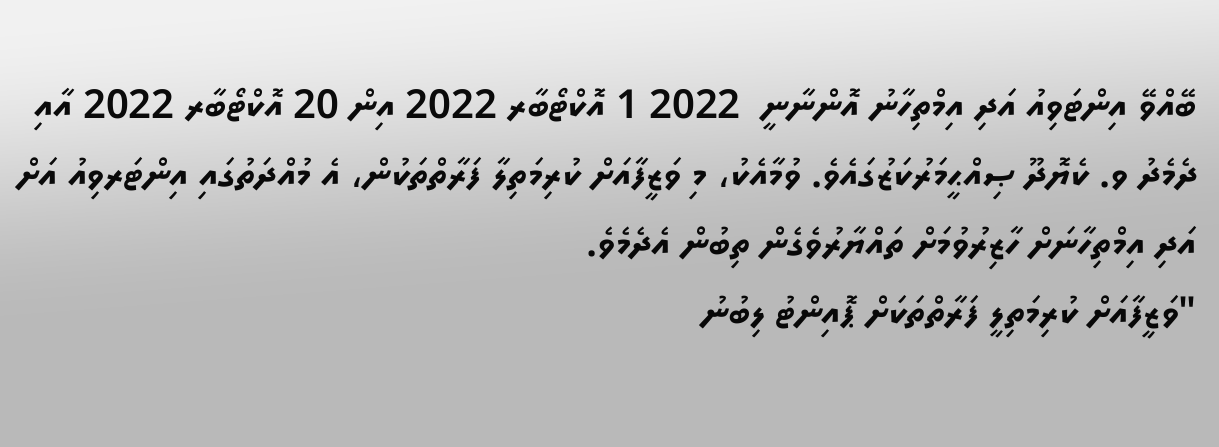ބޭއްވޭ އިންޓަވިއު އަދި އިމްތިހާނު އޮންނާނީ  2022 1 އޮކްޓޯބާރ 2022 އިން 20 އޮކްޓޯބާރ 2022 އާއި ދެމެދު ވ. ކެޔޮދޫ ޞިއްޙީމަރުކަޒުގައެވެ. ވުމާއެކު، މި ވަޒީފާއަށް ކުރިމަތިލާ ފަރާތްތަކުން، އެ މުއްދަތުގައި އިންޓަރވިއު އަށް އަދި އިމްތިހާނަށް ހާޒިރުވުމަށް ތައްޔާރުވެގެން ތިބުން އެދެމެވެ.
"ވަޒީފާއަށް ކުރިމަތިލީ ފަރާތްތަކަށް ޕޮއިންޓު ލިބުނު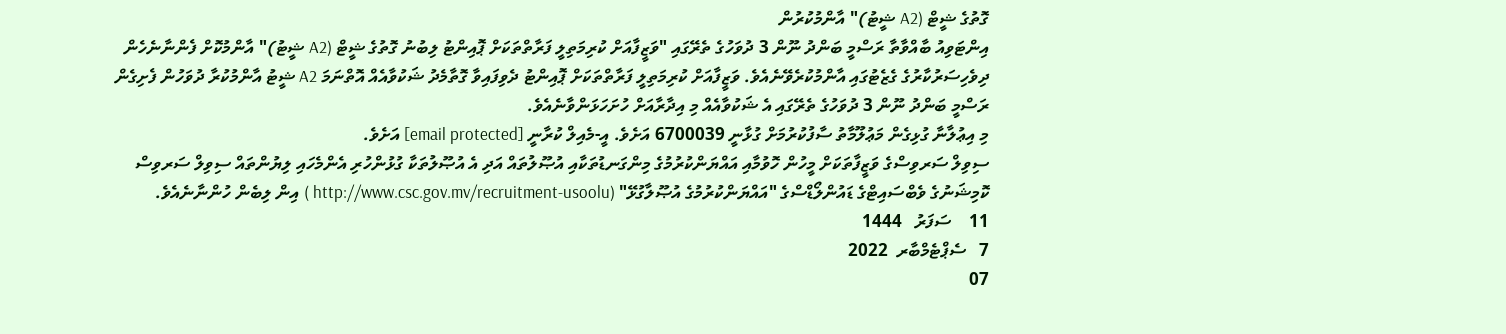ގޮތުގެ ޝީޓް (A2 ޝީޓު)" އާންމުކުރުން
އިންޓަވިއު ބާއްވާތާ ރަސްމީ ބަންދު ނޫން 3 ދުވަހުގެ ތެރޭގައި "ވަޒީފާއަށް ކުރިމަތިލީ ފަރާތްތަކަށް ޕޮއިންޓު ލިބުނު ގޮތުގެ ޝީޓް (A2 ޝީޓު)" އާންމުކޮށް ފެންނާނެހެން ދިވެހިސަރުކާރުގެ ގެޒެޓުގައި އާންމުކުރެވޭނެއެވެ. ވަޒީފާއަށް ކުރިމަތިލީ ފަރާތްތަކަށް ޕޮއިންޓު ދެވިފައިވާ ގޮތާމެދު ޝަކުވާއެއް އޮތްނަމަ A2 ޝީޓު އާންމުކުރާ ދުވަހުން ފެށިގެން ރަސްމީ ބަންދު ނޫން 3 ދުވަހުގެ ތެރޭގައި އެ ޝަކުވާއެއް މި އިދާރާއަށް ހުށަހަޅަންވާނެއެވެ.
މި އިޢުލާނާ ގުޅިގެން މަޢުލޫމާތު ސާފުކުރުމަށް ގުޅާނީ 6700039 އަށެވެ. އީ-މެއިލް ކުރާނީ [email protected] އަށެވެ.
ސިވިލް ސަރވިސްގެ ވަޒީފާތަކަށް މީހުން ހޮވުމާއި އައްޔަންކުރުމުގެ މިންގަނޑުތަކާއި އުޞޫލުތައް އަދި އެ އުޞޫލުތަކާ ގުޅުންހުރި އެންމެހައި ލިޔުންތައް ސިވިލް ސަރވިސް ކޮމިޝަނުގެ ވެބްސައިޓްގެ ޑައުންލޯޑްސްގެ "އައްޔަންކުރުމުގެ އުޞޫލާގުޅޭ" (http://www.csc.gov.mv/recruitment-usoolu ) އިން ލިބެން ހުންނާނެއެވެ.
11    ސަފަރު   1444
7   ސެޕްޓެމްބާރ  2022
07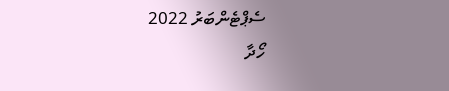ސެޕްޓެންބަރު 2022
ހޯދާ